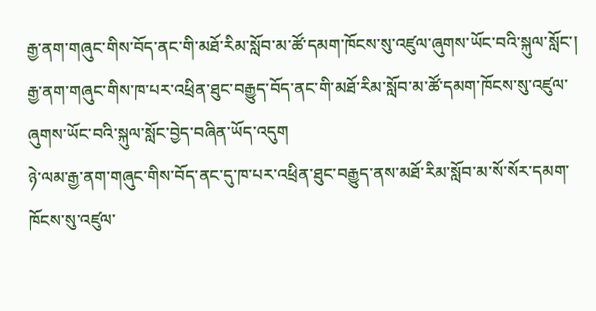རྒྱ་ནག་གཞུང་གིས་བོད་ནང་གི་མཐོ་རིམ་སློབ་མ་ཚོ་དམག་ཁོངས་སུ་འཛུལ་ཞུགས་ཡོང་བའི་སྐུལ་སློང་།
རྒྱ་ནག་གཞུང་གིས་ཁ་པར་འཕྲིན་ཐུང་བརྒྱུད་བོད་ནང་གི་མཐོ་རིམ་སློབ་མ་ཚོ་དམག་ཁོངས་སུ་འཛུལ་ཞུགས་ཡོང་བའི་སྐུལ་སློང་བྱེད་བཞིན་ཡོད་འདུག
ཉེ་ལམ་རྒྱ་ནག་གཞུང་གིས་བོད་ནང་དུ་ཁ་པར་འཕྲིན་ཐུང་བརྒྱུད་ནས་མཐོ་རིམ་སློབ་མ་སོ་སོར་དམག་ཁོངས་སུ་འཛུལ་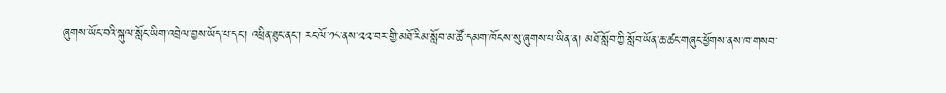ཞུགས་ཡོང་བའི་སྐུལ་སློང་ཡིག་འབྲེལ་བྱས་ཡོད་པ་དང་། འཕྲིན་ཐུང་ནང་། རང་ལོ་༡༨་ནས་༢༢་བར་གྱི་མཐོ་རིམ་སློབ་མ་ཚོ་དམག་ཁོངས་སུ་ཞུགས་པ་ཡིན་ན། མཐོ་སློབ་ཀྱི་སློབ་ཡོན་ཆ་ཚང་གཞུང་ཕྱོགས་ནས་ཁ་གསབ་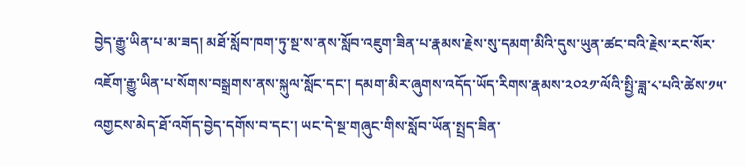བྱེད་རྒྱུ་ཡིན་པ་མ་ཟད། མཐོ་སློབ་ཁག་ཏུ་སྔ་ས་ནས་སློབ་འཇུག་ཟིན་པ་རྣམས་རྗེས་སུ་དམག་མིའི་དུས་ཡུན་ཚང་བའི་རྗེས་རང་སོར་འཇོག་རྒྱུ་ཡིན་པ་སོགས་བསྒྲགས་ནས་སྐུལ་སློང་དང་། དམག་མིར་ཞུགས་འདོད་ཡོད་རིགས་རྣམས་༢༠༢༡་ལོའི་སྤྱི་ཟླ་༨་པའི་ཚེས་༡༥་འགྱངས་མེད་ཐོ་འགོད་བྱེད་དགོས་བ་དང་། ཡང་དེ་སྔ་གཞུང་གིས་སློབ་ཡོན་སྤྲད་ཟིན་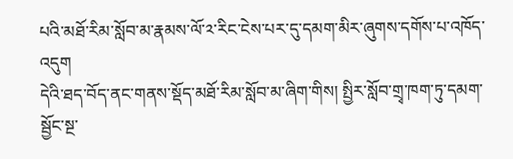པའི་མཐོ་རིམ་སློབ་མ་རྣམས་ལོ་༢་རིང་ངེས་པར་དུ་དམག་མིར་ཞུགས་དགོས་པ་འཁོད་འདུག
དེའི་ཐད་བོད་ནང་གནས་སྡོད་མཐོ་རིམ་སློབ་མ་ཞིག་གིས། སྤྱིར་སློབ་གྲྭ་ཁག་ཏུ་དམག་སྦྱོང་སྔ་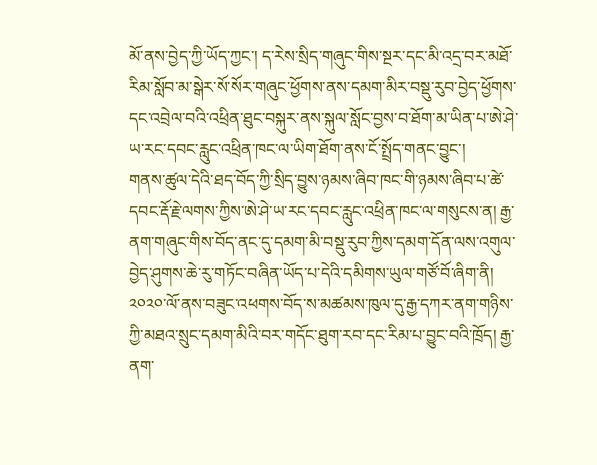མོ་ནས་བྱེད་ཀྱི་ཡོད་ཀྱང་། ད་རེས་སྲིད་གཞུང་གིས་སྔར་དང་མི་འདྲ་བར་མཐོ་རིམ་སློབ་མ་སྒེར་སོ་སོར་གཞུང་ཕྱོགས་ནས་དམག་མིར་བསྡུ་རུབ་བྱེད་ཕྱོགས་དང་འབྲེལ་བའི་འཕྲིན་ཐུང་བསྐུར་ནས་སྐུལ་སློང་བྱས་བ་ཐོག་མ་ཡིན་པ་ཨེ་ཤེ་ཡ་རང་དབང་རླུང་འཕྲིན་ཁང་ལ་ཡིག་ཐོག་ནས་ངོ་སྤྲོད་གནང་བྱུང་།
གནས་ཚུལ་དེའི་ཐད་བོད་ཀྱི་སྲིད་བྱུས་ཉམས་ཞིབ་ཁང་གི་ཉམས་ཞིབ་པ་ཚེ་དབང་རྡོ་རྗེ་ལགས་ཀྱིས་ཨེ་ཤེ་ཡ་རང་དབང་རླུང་འཕྲིན་ཁང་ལ་གསུངས་ན། རྒྱ་ནག་གཞུང་གིས་བོད་ནང་དུ་དམག་མི་བསྡུ་རུབ་ཀྱིས་དམག་དོན་ལས་འགུལ་བྱེད་ཤུགས་ཆེ་རུ་གཏོང་བཞིན་ཡོད་པ་དེའི་དམིགས་ཡུལ་གཙོ་བོ་ཞིག་ནི། ༢༠༢༠་ལོ་ནས་བཟུང་འཕགས་བོད་ས་མཚམས་ཁུལ་དུ་རྒྱ་དཀར་ནག་གཉིས་ཀྱི་མཐའ་སྲུང་དམག་མིའི་བར་གདོང་ཐུག་རབ་དང་རིམ་པ་བྱུང་བའི་ཁྲོད། རྒྱ་ནག་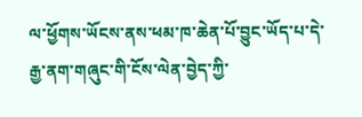ལ་ཕྱོགས་ཡོངས་ནས་ཕམ་ཁ་ཆེན་པོ་བྱུང་ཡོད་པ་དེ་རྒྱ་ནག་གཞུང་གི་ངོས་ལེན་བྱེད་ཀྱི་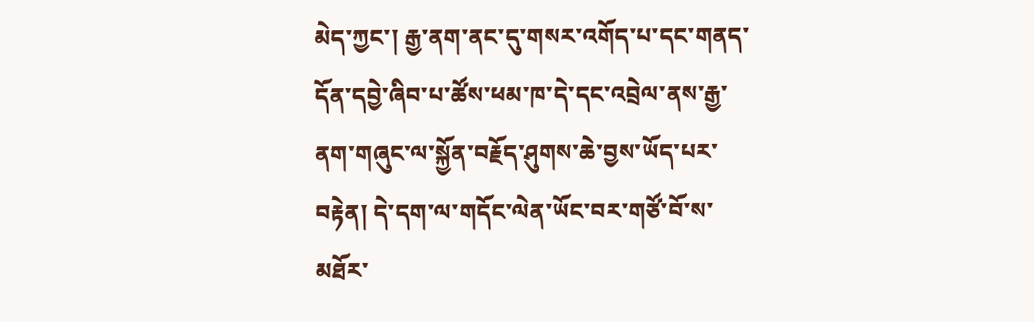མེད་ཀྱང་། རྒྱ་ནག་ནང་དུ་གསར་འགོད་པ་དང་གནད་དོན་དབྱེ་ཞིབ་པ་ཚོས་ཕམ་ཁ་དེ་དང་འབྲེལ་ནས་རྒྱ་ནག་གཞུང་ལ་སྐྱོན་བརྗོད་ཤུགས་ཆེ་བྱས་ཡོད་པར་བརྟེན། དེ་དག་ལ་གདོང་ལེན་ཡོང་བར་གཙོ་བོ་ས་མཐོར་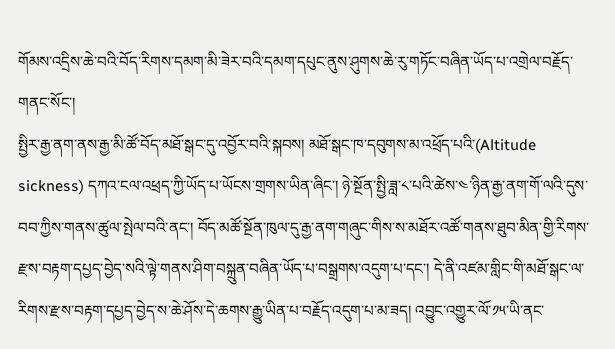གོམས་འདྲིས་ཆེ་བའི་བོད་རིགས་དམག་མི་ཟེར་བའི་དམག་དཔུང་ནུས་ཤུགས་ཆེ་རུ་གཏོང་བཞིན་ཡོད་པ་འགྲེལ་བརྗོད་གནང་སོང་།
སྤྱིར་རྒྱ་ནག་ནས་རྒྱ་མི་ཚོ་བོད་མཐོ་སྒང་དུ་འབྱོར་བའི་སྐབས། མཐོ་སྒང་ཁ་དབུགས་མ་འཕྲོད་པའི་(Altitude sickness) དཀའ་ངལ་འཕྲད་ཀྱི་ཡོད་པ་ཡོངས་གྲགས་ཡིན་ཞིང་། ཉེ་སྔོན་སྤྱི་ཟླ་༨་པའི་ཚེས་༤་ཉིན་རྒྱ་ནག་གོ་ལའི་དུས་བབ་ཀྱིས་གནས་ཚུལ་སྤེལ་བའི་ནང་། བོད་མཚོ་སྔོན་ཁུལ་དུ་རྒྱ་ནག་གཞུང་གིས་ས་མཐོར་འཚོ་གནས་ཐུབ་མིན་གྱི་རིགས་རྫས་བརྟག་དཔྱད་བྱེད་སའི་ལྟེ་གནས་ཤིག་བསྐྲུན་བཞིན་ཡོད་པ་བསྒྲགས་འདུག་པ་དང་། དེ་ནི་འཛམ་གླིང་གི་མཐོ་སྒང་ལ་རིགས་རྫས་བརྟག་དཔྱད་བྱེད་ས་ཆེ་ཤོས་དེ་ཆགས་རྒྱུ་ཡིན་པ་བརྗོད་འདུག་པ་མ་ཟད། འབྱུང་འགྱུར་ལོ་༡༥་ཡི་ནང་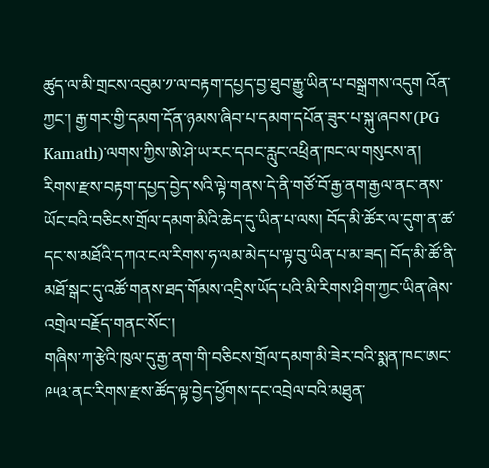ཚུད་ལ་མི་གྲངས་འབུམ་༡་ལ་བརྟག་དཔྱད་བྱ་ཐུབ་རྒྱུ་ཡིན་པ་བསྒྲགས་འདུག འོན་ཀྱང་། རྒྱ་གར་གྱི་དམག་དོན་ཉམས་ཞིབ་པ་དམག་དཔོན་ཟུར་པ་སྐུ་ཞབས་(PG Kamath)་ལགས་ཀྱིས་ཨེ་ཤེ་ཡ་རང་དབང་རླུང་འཕྲིན་ཁང་ལ་གསུངས་ན། རིགས་རྫས་བརྟག་དཔྱད་བྱེད་སའི་ལྟེ་གནས་དེ་ནི་གཙོ་བོ་རྒྱ་ནག་རྒྱལ་ནང་ནས་ཡོང་བའི་བཅིངས་གྲོལ་དམག་མིའི་ཆེད་དུ་ཡིན་པ་ལས། བོད་མི་ཚོར་ལ་དུག་ན་ཚ་དང་ས་མཐོའི་དཀའ་ངལ་རིགས་ཧ་ལམ་མེད་པ་ལྟ་བུ་ཡིན་པ་མ་ཟད། བོད་མི་ཚོ་ནི་མཐོ་སྒང་དུ་འཚོ་གནས་ཐད་གོམས་འདྲིས་ཡོད་པའི་མི་རིགས་ཤིག་ཀྱང་ཡིན་ཞེས་འགྲེལ་བརྗོད་གནང་སོང་།
གཞིས་ཀ་རྩེའི་ཁུལ་དུ་རྒྱ་ནག་གི་བཅིངས་གྲོལ་དམག་མི་ཟེར་བའི་སྨན་ཁང་ཨང་༩༥༣་ནང་རིགས་རྫས་ཚོད་ལྟ་བྱེད་ཕྱོགས་དང་འབྲེལ་བའི་མཐུན་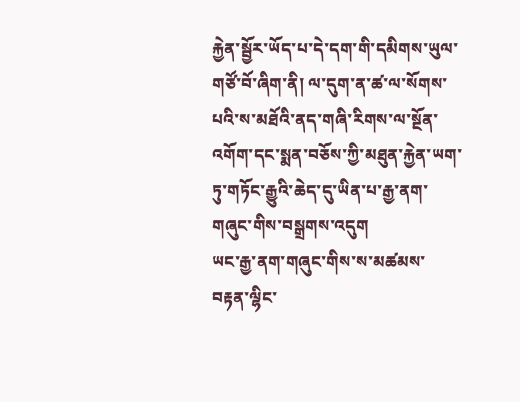རྐྱེན་སྦྱོར་ཡོད་པ་དེ་དག་གི་དམིགས་ཡུལ་གཙོ་བོ་ཞིག་ནི། ལ་དུག་ན་ཚ་ལ་སོགས་པའི་ས་མཐོའི་ནད་གཞི་རིགས་ལ་སྔོན་འགོག་དང་སྨན་བཅོས་ཀྱི་མཐུན་རྐྱེན་ཡག་ཏུ་གཏོང་རྒྱུའི་ཆེད་དུ་ཡིན་པ་རྒྱ་ནག་གཞུང་གིས་བསྒྲགས་འདུག
ཡང་རྒྱ་ནག་གཞུང་གིས་ས་མཚམས་བརྟན་ལྷིང་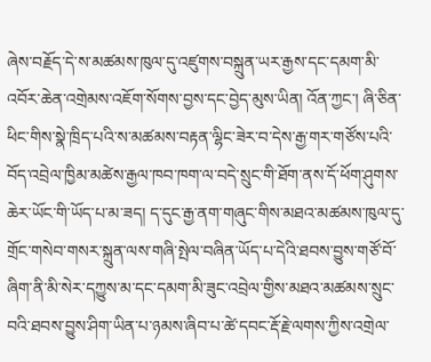ཞེས་བརྗོད་དེ་ས་མཚམས་ཁུལ་དུ་འཛུགས་བསྐྲུན་ཡར་རྒྱས་དང་དམག་མི་འབོར་ཆེན་འགྲེམས་འཇོག་སོགས་བྱས་དང་བྱེད་མུས་ཡིན། འོན་ཀྱང་། ཞི་ཅིན་ཕིང་གིས་སྣེ་ཁྲིད་པའི་ས་མཚམས་བརྟན་ལྷིང་ཟེར་བ་དེས་རྒྱ་གར་གཙོས་པའི་བོད་འབྲེལ་ཁྱིམ་མཚེས་རྒྱལ་ཁབ་ཁག་ལ་བདེ་སྲུང་གི་ཐོག་ནས་དོ་ཕོག་ཤུགས་ཆེར་ཡོང་གི་ཡོད་པ་མ་ཟད། ད་དུང་རྒྱ་ནག་གཞུང་གིས་མཐའ་མཚམས་ཁུལ་དུ་གྲོང་གསེབ་གསར་སྐྲུན་ལས་གཞི་སྤེལ་བཞིན་ཡོད་པ་དེའི་ཐབས་བྱུས་གཙོ་བོ་ཞིག་ནི་མི་སེར་དཀྱུས་མ་དང་དམག་མི་ཟུང་འབྲེལ་གྱིས་མཐའ་མཚམས་སྲུང་བའི་ཐབས་བྱུས་ཤིག་ཡིན་པ་ཉམས་ཞིབ་པ་ཚེ་དབང་རྡོ་རྗེ་ལགས་ཀྱིས་འགྲེལ་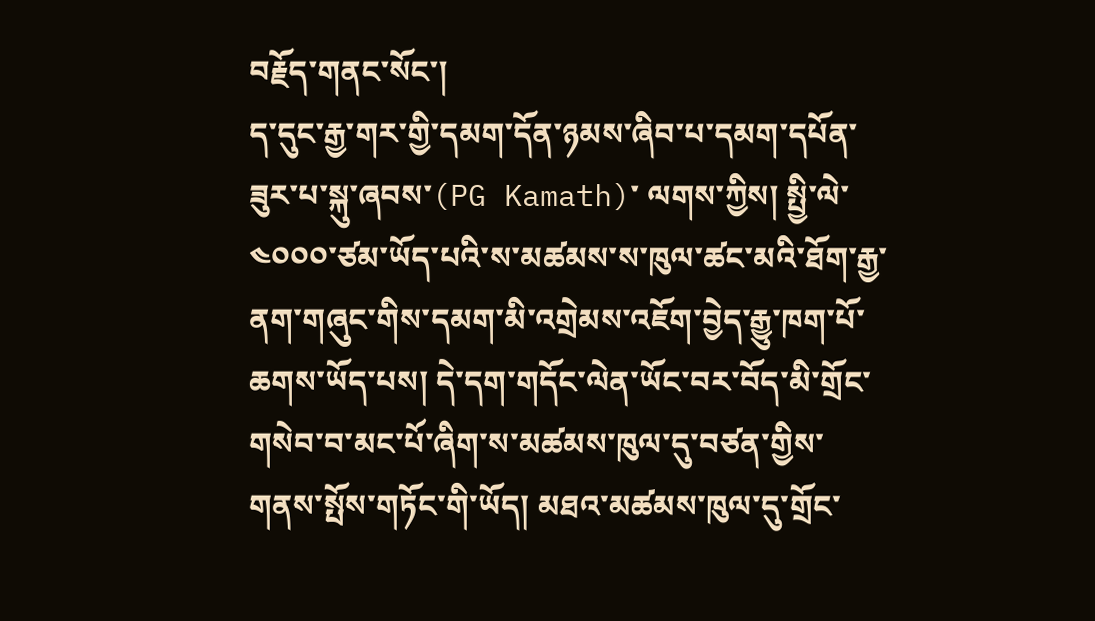བརྗོད་གནང་སོང་།
ད་དུང་རྒྱ་གར་གྱི་དམག་དོན་ཉམས་ཞིབ་པ་དམག་དཔོན་ཟུར་པ་སྐུ་ཞབས་(PG Kamath)་ ལགས་ཀྱིས། སྤྱི་ལེ་༤༠༠༠་ཙམ་ཡོད་པའི་ས་མཚམས་ས་ཁུལ་ཚང་མའི་ཐོག་རྒྱ་ནག་གཞུང་གིས་དམག་མི་འགྲེམས་འཇོག་བྱེད་རྒྱུ་ཁག་པོ་ཆགས་ཡོད་པས། དེ་དག་གདོང་ལེན་ཡོང་བར་བོད་མི་གྲོང་གསེབ་བ་མང་པོ་ཞིག་ས་མཚམས་ཁུལ་དུ་བཙན་གྱིས་གནས་སྤོས་གཏོང་གི་ཡོད། མཐའ་མཚམས་ཁུལ་དུ་གྲོང་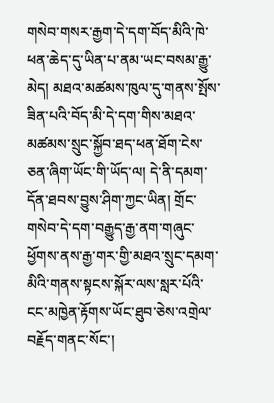གསེབ་གསར་རྒྱག་དེ་དག་བོད་མིའི་ཁེ་ཕན་ཆེད་དུ་ཡིན་པ་ནམ་ཡང་བསམ་རྒྱུ་མེད། མཐའ་མཚམས་ཁུལ་དུ་གནས་སྤོས་ཟིན་པའི་བོད་མི་དེ་དག་གིས་མཐའ་མཚམས་སྲུང་སྐྱོབ་ཐད་ཕན་ཐོག་ངེས་ཅན་ཞིག་ཡོང་གི་ཡོད་ལ། དེ་ནི་དམག་དོན་ཐབས་བྱུས་ཤིག་ཀྱང་ཡིན། གྲོང་གསེབ་དེ་དག་བརྒྱུད་རྒྱ་ནག་གཞུང་ཕྱོགས་ནས་རྒྱ་གར་གྱི་མཐའ་སྲུང་དམག་མིའི་གནས་སྟངས་སྐོར་ལས་སླར་པོའི་ངང་མཁྱེན་རྟོགས་ཡོང་ཐུབ་ཅེས་འགྲེལ་བརྗོད་གནང་སོང་།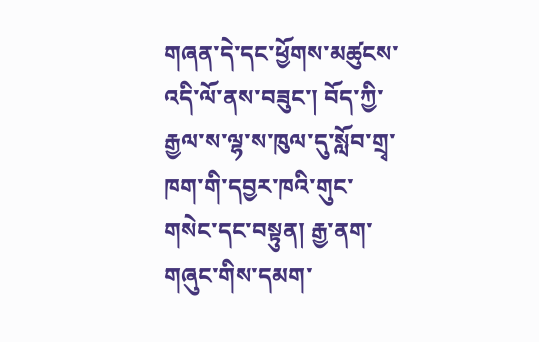གཞན་དེ་དང་ཕྱོགས་མཚུངས་འདི་ལོ་ནས་བཟུང་། བོད་ཀྱི་རྒྱལ་ས་ལྷ་ས་ཁུལ་དུ་སློབ་གྲྭ་ཁག་གི་དབྱར་ཁའི་གུང་གསེང་དང་བསྟུན། རྒྱ་ནག་གཞུང་གིས་དམག་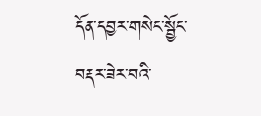དོན་དབྱར་གསེང་སྦྱོང་བརྡར་ཟེར་བའི་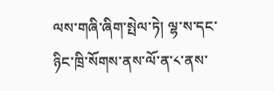ལས་གཞི་ཞིག་སྤེལ་ཏེ། ལྷ་ས་དང་ཉིང་ཁྲི་སོགས་ནས་ལོ་ན་༨་ནས་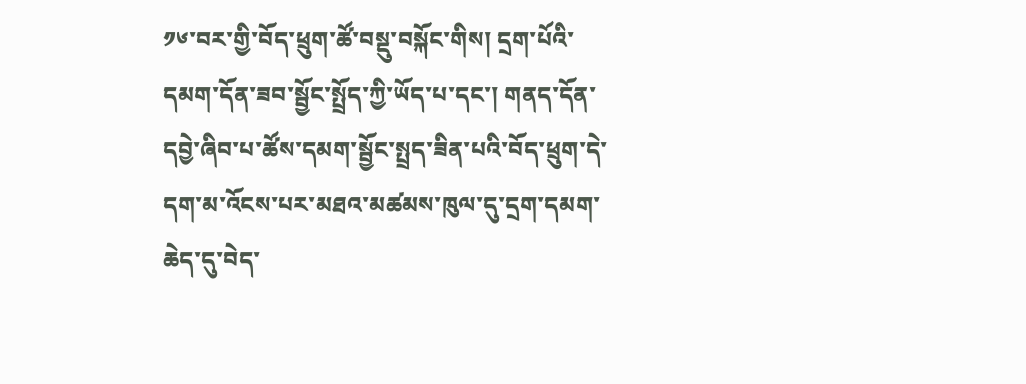༡༦་བར་གྱི་བོད་ཕྲུག་ཚོ་བསྡུ་བསྐོང་གིས། དྲག་པོའི་དམག་དོན་ཟབ་སྦྱོང་སྤྲོད་ཀྱི་ཡོད་པ་དང་། གནད་དོན་དབྱེ་ཞིབ་པ་ཚོས་དམག་སྦྱོང་སྤྲད་ཟིན་པའི་བོད་ཕྲུག་དེ་དག་མ་འོངས་པར་མཐའ་མཚམས་ཁུལ་དུ་དྲག་དམག་ཆེད་དུ་བེད་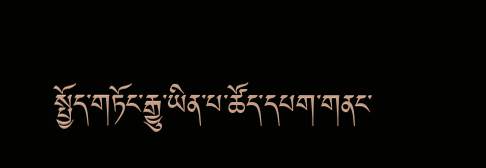སྤྱོད་གཏོང་རྒྱུ་ཡིན་པ་ཚོད་དཔག་གནང་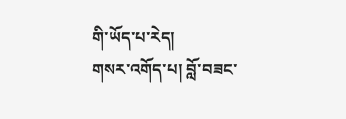གི་ཡོད་པ་རེད།
གསར་འགོད་པ། བློ་བཟང་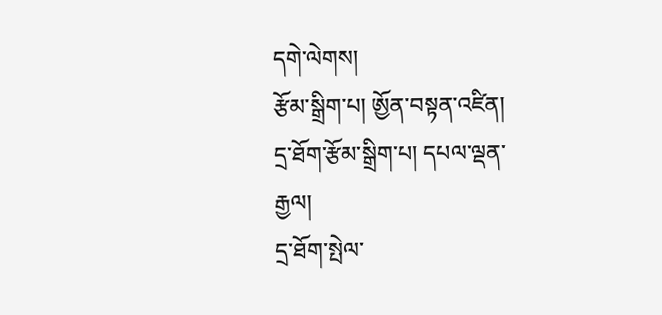དགེ་ལེགས།
རྩོམ་སྒྲིག་པ། ཨྱོན་བསྟན་འཛིན།
དྲ་ཐོག་རྩོམ་སྒྲིག་པ། དཔལ་ལྡན་རྒྱལ།
དྲ་ཐོག་སྤེལ་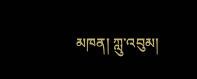མཁན། ཀླུ་འབུམ།